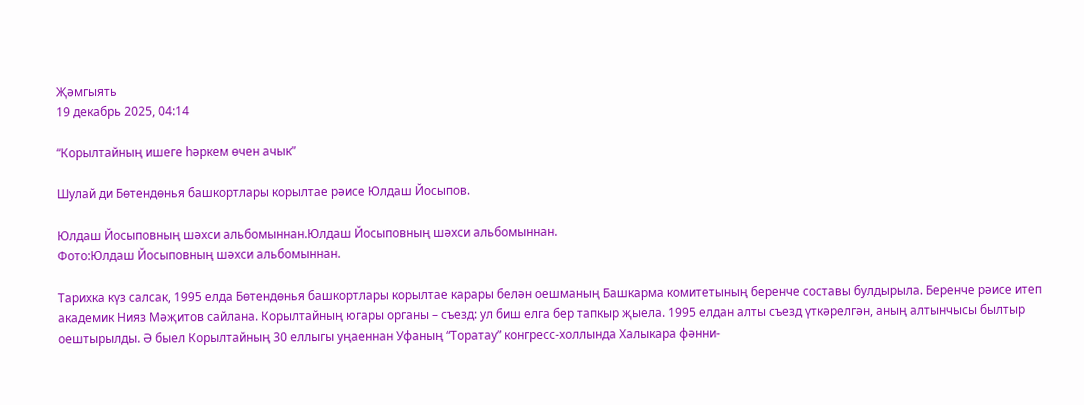Җәмгыять
19 декабрь 2025, 04:14

“Корылтайның ишеге һәркем өчен ачык”

Шулай ди Бөтендөнья башкортлары корылтае рәисе Юлдаш Йосыпов.

Юлдаш Йосыповның шәхси альбомыннан.Юлдаш Йосыповның шәхси альбомыннан.
Фото:Юлдаш Йосыповның шәхси альбомыннан.

Тарихка күз салсак, 1995 елда Бөтендөнья башкортлары корылтае карары белән оешманың Башкарма комитетының беренче составы булдырыла. Беренче рәисе итеп академик Нияз Мәҗитов сайлана. Корылтайның югары органы – съезд: ул биш елга бер тапкыр җыела. 1995 елдан алты съезд үткәрелгән, аның алтынчысы былтыр оештырылды. Ә быел Корылтайның 30 еллыгы уңаеннан Уфаның “Торатау” конгресс-холлында Халыкара фәнни-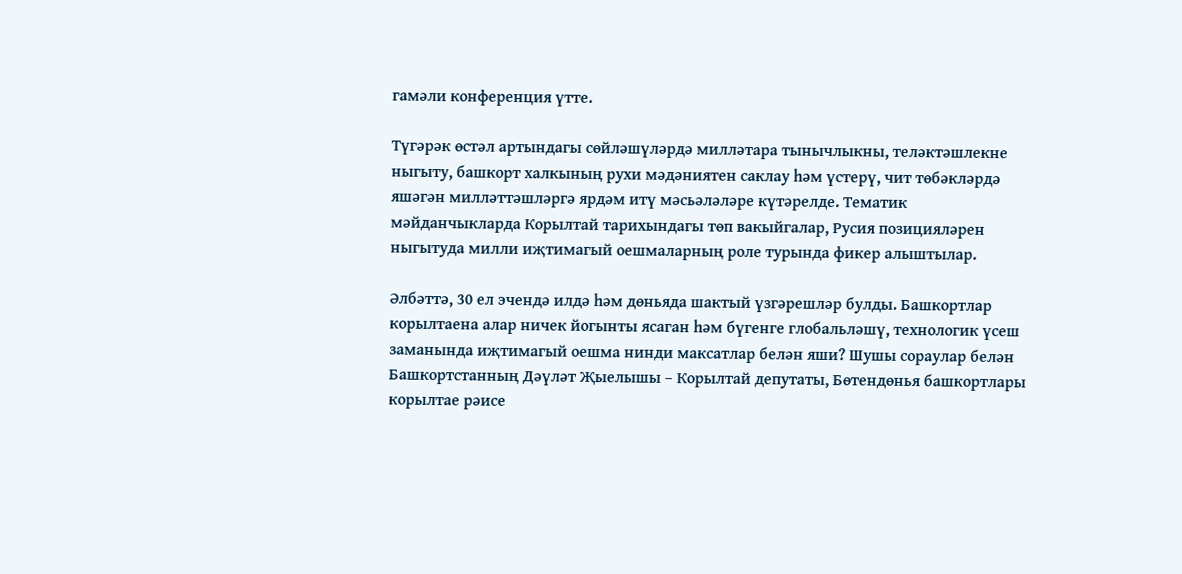гамәли конференция үтте.

Түгәрәк өстәл артындагы сөйләшүләрдә милләтара тынычлыкны, теләктәшлекне ныгыту, башкорт халкының рухи мәдәниятен саклау һәм үстерү, чит төбәкләрдә яшәгән милләттәшләргә ярдәм итү мәсьәләләре күтәрелде. Тематик мәйданчыкларда Корылтай тарихындагы төп вакыйгалар, Русия позицияләрен ныгытуда милли иҗтимагый оешмаларның роле турында фикер алыштылар.

Әлбәттә, 30 ел эчендә илдә һәм дөньяда шактый үзгәрешләр булды. Башкортлар корылтаена алар ничек йогынты ясаган һәм бүгенге глобальләшү, технологик үсеш заманында иҗтимагый оешма нинди максатлар белән яши? Шушы сораулар белән Башкортстанның Дәүләт Җыелышы – Корылтай депутаты, Бөтендөнья башкортлары корылтае рәисе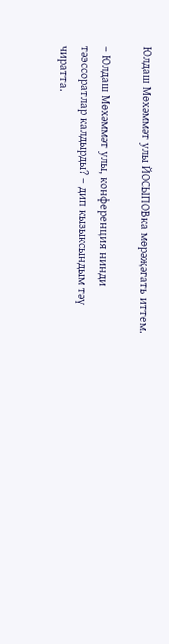Юлдаш Мөхәммәт улы ЙОСЫПОВка мөрәҗәгать иттем.

– Юлдаш Мөхәммәт улы, конференция нинди тәэссоратлар калдырды? – дип кызыксындым тәү чиратта.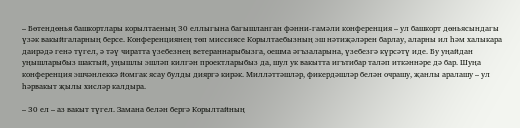– Бөтендөнья башкортлары корылтаеның 30 еллыгына багышланган фәнни-гамәли конференция – ул башкорт дөньясындагы үзәк вакыйгаларның берсе. Конференциянең төп миссиясе Корылтаебызның эш нәтиҗәләрен барлау, аларны ил һәм халыкара даирәдә генә түгел, ә тәү чиратта үзебезнең ветераннарыбызга, оешма әгъзаларына, үзебезгә күрсәтү иде. Бу уңайдан уңышларыбыз шактый, уңышлы эшләп килгән проектларыбыз да, шул ук вакытта игътибар таләп иткәннәре дә бар. Шуңа конференция эшчәнлеккә йомгак ясау булды дияргә кирәк. Милләттәшләр, фикердәшләр белән очрашу, җанлы аралашу – ул һәрвакыт җылы хисләр калдыра.

– 30 ел – аз вакыт түгел. Замана белән бергә Корылтайның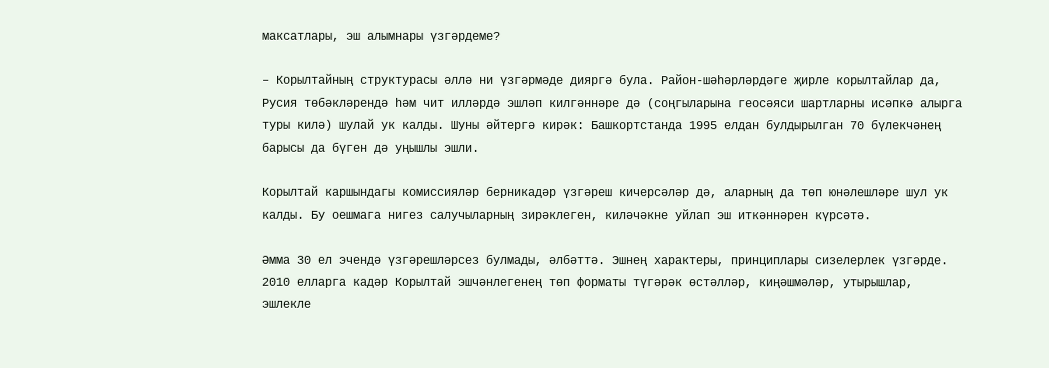максатлары, эш алымнары үзгәрдеме?

– Корылтайның структурасы әллә ни үзгәрмәде дияргә була. Район-шәһәрләрдәге җирле корылтайлар да, Русия төбәкләрендә һәм чит илләрдә эшләп килгәннәре дә (соңгыларына геосәяси шартларны исәпкә алырга туры килә) шулай ук калды. Шуны әйтергә кирәк: Башкортстанда 1995 елдан булдырылган 70 бүлекчәнең барысы да бүген дә уңышлы эшли.

Корылтай каршындагы комиссияләр берникадәр үзгәреш кичерсәләр дә, аларның да төп юнәлешләре шул ук калды. Бу оешмага нигез салучыларның зирәклеген, киләчәкне уйлап эш иткәннәрен күрсәтә.

Әмма 30 ел эчендә үзгәрешләрсез булмады, әлбәттә. Эшнең характеры, принциплары сизелерлек үзгәрде. 2010 елларга кадәр Корылтай эшчәнлегенең төп форматы түгәрәк өстәлләр, киңәшмәләр, утырышлар, эшлекле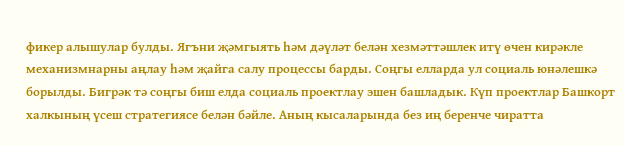фикер алышулар булды. Ягъни җәмгыять һәм дәүләт белән хезмәттәшлек итү өчен кирәкле механизмнарны аңлау һәм җайга салу процессы барды. Соңгы елларда ул социаль юнәлешкә борылды. Бигрәк тә соңгы биш елда социаль проектлау эшен башладык. Күп проектлар Башкорт халкының үсеш стратегиясе белән бәйле. Аның кысаларында без иң беренче чиратта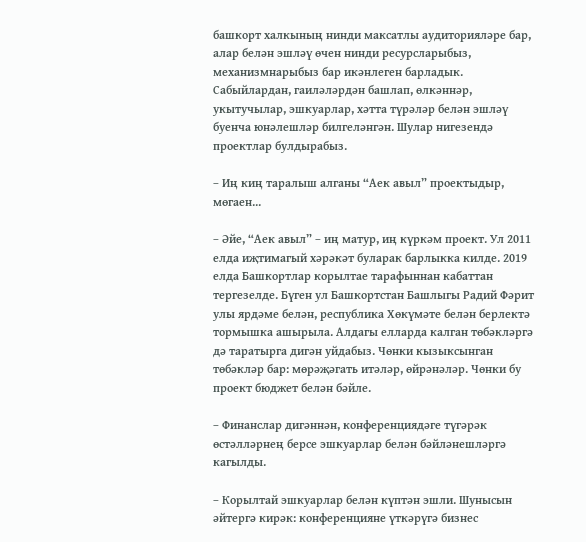башкорт халкының нинди максатлы аудиторияләре бар, алар белән эшләү өчен нинди ресурсларыбыз, механизмнарыбыз бар икәнлеген барладык. Сабыйлардан, гаиләләрдән башлап, өлкәннәр, укытучылар, эшкуарлар, хәтта түрәләр белән эшләү буенча юнәлешләр билгеләнгән. Шулар нигезендә проектлар булдырабыз.

– Иң киң таралыш алганы “Аек авыл” проектыдыр, мөгаен...

– Әйе, “Аек авыл” – иң матур, иң күркәм проект. Ул 2011 елда иҗтимагый хәрәкәт буларак барлыкка килде. 2019 елда Башкортлар корылтае тарафыннан кабаттан тергезелде. Бүген ул Башкортстан Башлыгы Радий Фәрит улы ярдәме белән, республика Хөкүмәте белән берлектә тормышка ашырыла. Алдагы елларда калган төбәкләргә дә таратырга дигән уйдабыз. Чөнки кызыксынган төбәкләр бар: мөрәҗәгать итәләр, өйрәнәләр. Чөнки бу проект бюджет белән бәйле.

– Финанслар дигәннән, конференциядәге түгәрәк өстәлләрнең берсе эшкуарлар белән бәйләнешләргә кагылды.

– Корылтай эшкуарлар белән күптән эшли. Шунысын әйтергә кирәк: конференцияне үткәрүгә бизнес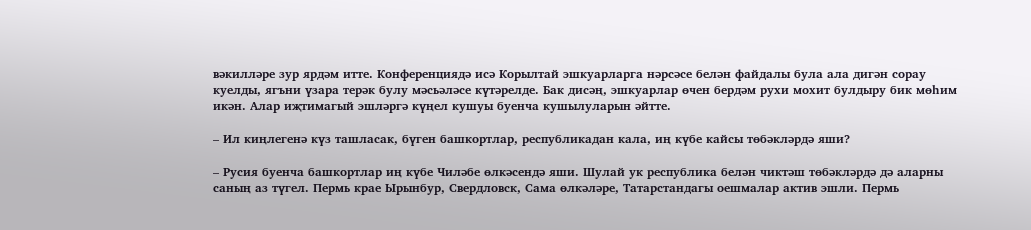вәкилләре зур ярдәм итте. Конференциядә исә Корылтай эшкуарларга нәрсәсе белән файдалы була ала дигән сорау куелды, ягъни үзара терәк булу мәсьәләсе күтәрелде. Бак дисәң, эшкуарлар өчен бердәм рухи мохит булдыру бик мөһим икән. Алар иҗтимагый эшләргә күңел кушуы буенча кушылуларын әйтте.

– Ил киңлегенә күз ташласак, бүген башкортлар, республикадан кала, иң күбе кайсы төбәкләрдә яши?

– Русия буенча башкортлар иң күбе Чиләбе өлкәсендә яши. Шулай ук республика белән чиктәш төбәкләрдә дә аларны саның аз түгел. Пермь крае Ырынбур, Свердловск, Сама өлкәләре, Татарстандагы оешмалар актив эшли. Пермь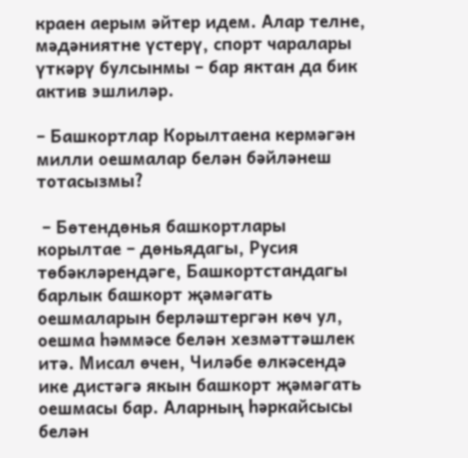краен аерым әйтер идем. Алар телне, мәдәниятне үстерү, спорт чаралары үткәрү булсынмы – бар яктан да бик актив эшлиләр.

– Башкортлар Корылтаена кермәгән милли оешмалар белән бәйләнеш тотасызмы?

 – Бөтендөнья башкортлары корылтае – дөньядагы, Русия төбәкләрендәге, Башкортстандагы барлык башкорт җәмәгать оешмаларын берләштергән көч ул, оешма һәммәсе белән хезмәттәшлек итә. Мисал өчен, Чиләбе өлкәсендә ике дистәгә якын башкорт җәмәгать оешмасы бар. Аларның һәркайсысы белән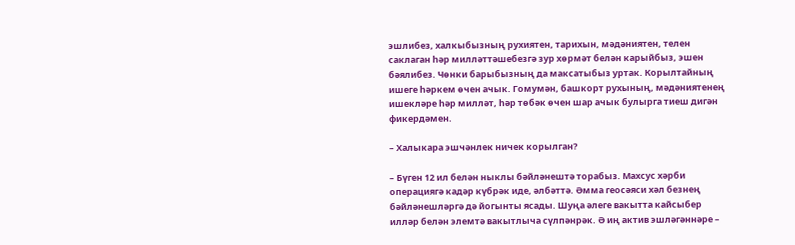эшлибез, халкыбызның рухиятен, тарихын, мәдәниятен, телен саклаган һәр милләттәшебезгә зур хөрмәт белән карыйбыз, эшен бәялибез. Чөнки барыбызның да максатыбыз уртак. Корылтайның ишеге һәркем өчен ачык. Гомумән, башкорт рухының, мәдәниятенең ишекләре һәр милләт, һәр төбәк өчен шар ачык булырга тиеш дигән фикердәмен.

– Халыкара эшчәнлек ничек корылган?

– Бүген 12 ил белән ныклы бәйләнештә торабыз. Махсус хәрби операциягә кадәр күбрәк иде, әлбәттә. Әмма геосәяси хәл безнең бәйләнешләргә дә йогынты ясады. Шуңа әлеге вакытта кайсыбер илләр белән элемтә вакытлыча сүлпәнрәк. Ә иң актив эшләгәннәре –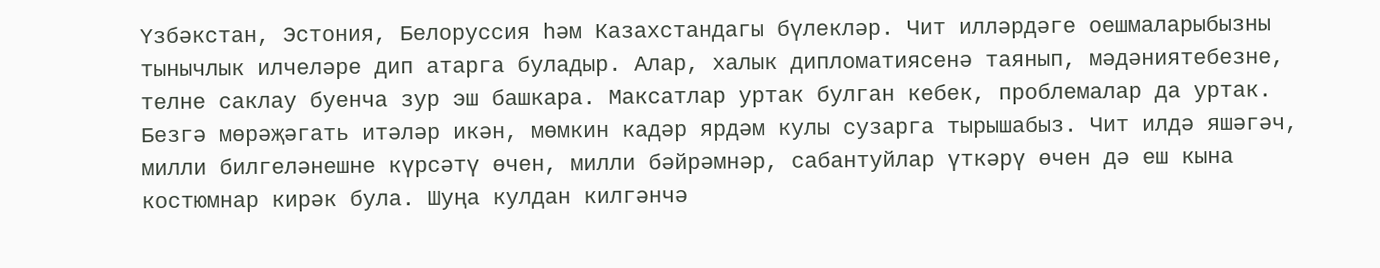Үзбәкстан, Эстония, Белоруссия һәм Казахстандагы бүлекләр. Чит илләрдәге оешмаларыбызны тынычлык илчеләре дип атарга буладыр. Алар, халык дипломатиясенә таянып, мәдәниятебезне, телне саклау буенча зур эш башкара. Максатлар уртак булган кебек, проблемалар да уртак. Безгә мөрәҗәгать итәләр икән, мөмкин кадәр ярдәм кулы сузарга тырышабыз. Чит илдә яшәгәч, милли билгеләнешне күрсәтү өчен, милли бәйрәмнәр, сабантуйлар үткәрү өчен дә еш кына костюмнар кирәк була. Шуңа кулдан килгәнчә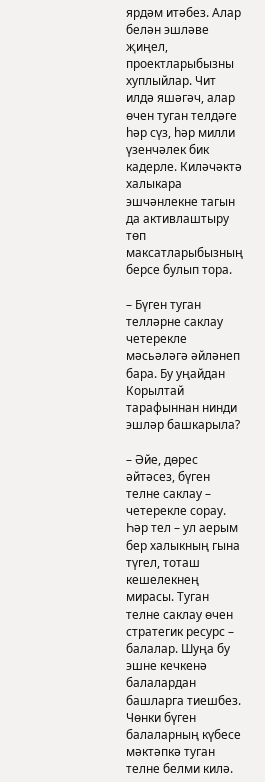ярдәм итәбез. Алар белән эшләве җиңел, проектларыбызны хуплыйлар. Чит илдә яшәгәч, алар өчен туган телдәге һәр сүз, һәр милли үзенчәлек бик кадерле. Киләчәктә халыкара эшчәнлекне тагын да активлаштыру төп максатларыбызның берсе булып тора.

– Бүген туган телләрне саклау четерекле мәсьәләгә әйләнеп бара. Бу уңайдан Корылтай тарафыннан нинди эшләр башкарыла?

– Әйе, дөрес әйтәсез, бүген телне саклау – четерекле сорау. Һәр тел – ул аерым бер халыкның гына түгел, тоташ кешелекнең мирасы. Туган телне саклау өчен стратегик ресурс – балалар. Шуңа бу эшне кечкенә балалардан башларга тиешбез. Чөнки бүген балаларның күбесе мәктәпкә туган телне белми килә.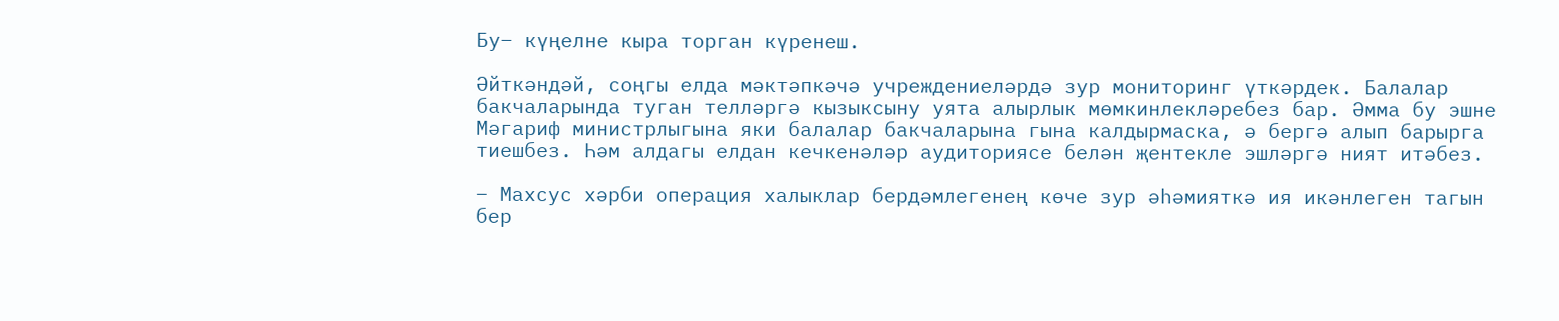Бу– күңелне кыра торган күренеш.

Әйткәндәй, соңгы елда мәктәпкәчә учреждениеләрдә зур мониторинг үткәрдек. Балалар бакчаларында туган телләргә кызыксыну уята алырлык мөмкинлекләребез бар. Әмма бу эшне Мәгариф министрлыгына яки балалар бакчаларына гына калдырмаска, ә бергә алып барырга тиешбез. Һәм алдагы елдан кечкенәләр аудиториясе белән җентекле эшләргә ният итәбез.

– Махсус хәрби операция халыклар бердәмлегенең көче зур әһәмияткә ия икәнлеген тагын бер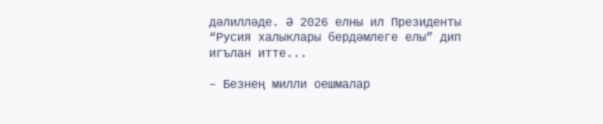дәлилләде. Ә 2026 елны ил Президенты “Русия халыклары бердәмлеге елы” дип игълан итте...

– Безнең милли оешмалар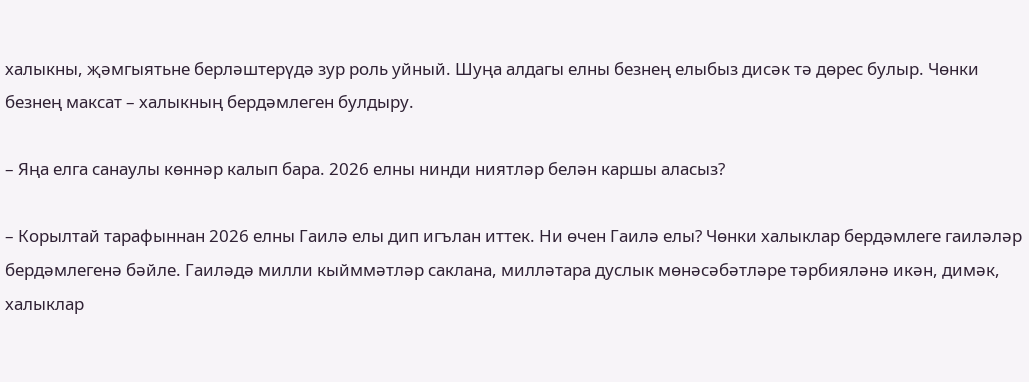халыкны, җәмгыятьне берләштерүдә зур роль уйный. Шуңа алдагы елны безнең елыбыз дисәк тә дөрес булыр. Чөнки безнең максат – халыкның бердәмлеген булдыру.

– Яңа елга санаулы көннәр калып бара. 2026 елны нинди ниятләр белән каршы аласыз?

– Корылтай тарафыннан 2026 елны Гаилә елы дип игълан иттек. Ни өчен Гаилә елы? Чөнки халыклар бердәмлеге гаиләләр бердәмлегенә бәйле. Гаиләдә милли кыйммәтләр саклана, милләтара дуслык мөнәсәбәтләре тәрбияләнә икән, димәк, халыклар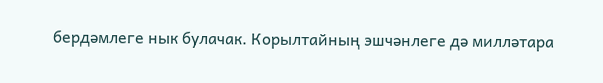бердәмлеге нык булачак. Корылтайның эшчәнлеге дә милләтара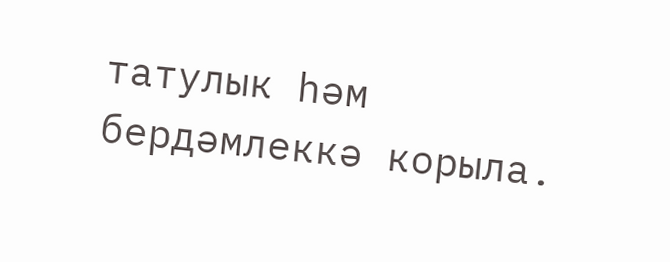татулык һәм бердәмлеккә корыла.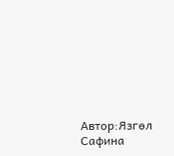Автор:Язгөл Сафина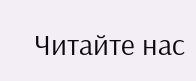Читайте нас